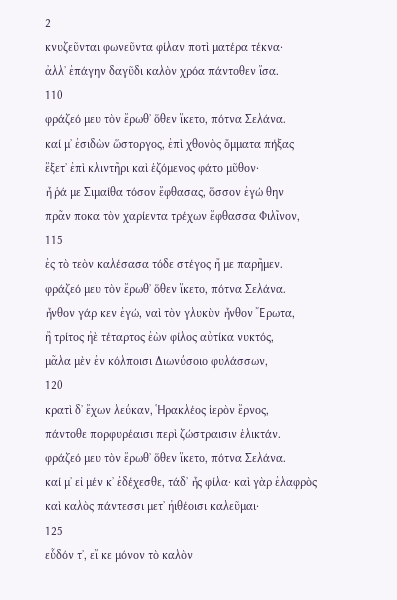2
κνυζεῦνται φωνεῦντα φίλαν ποτὶ ματέρα τέκνα·
ἀλλʼ ἐπάγην δαγῦδι καλὸν χρόα πάντοθεν ἴσα.
110
φράζεό μευ τὸν ἔρωθʼ ὅθεν ἵκετο, πότνα Σελάνα.
καί μʼ ἐσιδὼν ὥστοργος, ἐπὶ χθονὸς ὄμματα πήξας
ἕξετʼ ἐπὶ κλιντῆρι καὶ ἑζόμενος φάτο μῦθον·
ἦ ῥά με Σιμαίθα τόσον ἔφθασας, ὅσσον ἐγώ θην
πρᾶν ποκα τὸν χαρίεντα τρέχων ἔφθασσα Φιλῖνον,
115
ἐς τὸ τεὸν καλέσασα τόδε στέγος ἤ με παρῆμεν.
φράζεό μευ τὸν ἔρωθʼ ὅθεν ἵκετο, πότνα Σελάνα.
ἦνθον γάρ κεν ἐγώ, ναὶ τὸν γλυκὺν ἦνθον Ἔρωτα,
ἢ τρίτος ἠὲ τέταρτος ἐὼν φίλος αὐτίκα νυκτός,
μᾶλα μὲν ἐν κόλποισι Διωνύσοιο φυλάσσων,
120
κρατὶ δʼ ἔχων λεύκαν, Ἡρακλέος ἱερὸν ἔρνος,
πάντοθε πορφυρέαισι περὶ ζώστραισιν ἑλικτάν.
φράζεό μευ τὸν ἔρωθʼ ὅθεν ἵκετο, πότνα Σελάνα.
καί μʼ εἰ μέν κʼ ἐδέχεσθε, τάδʼ ἦς φίλα· καὶ γὰρ ἐλαφρὸς
καὶ καλὸς πάντεσσι μετʼ ἠιθέοισι καλεῦμαι·
125
εὗδόν τʼ, εἴ κε μόνον τὸ καλὸν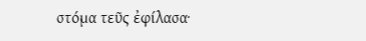στόμα τεῦς ἐφίλασα·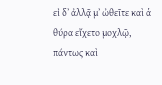εἰ δʼ ἀλλᾷ μʼ ὠθεῖτε καὶ ἁ θύρα εἴχετο μοχλῷ,
πάντως καὶ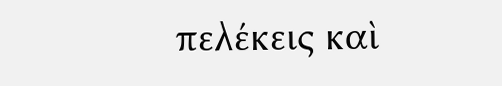πελέκεις καὶ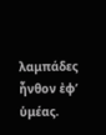λαμπάδες ἦνθον ἐφʼ ὑμέας.